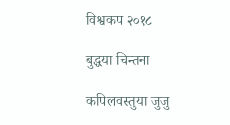विश्वकप २०१८

बुद्धया चिन्तना

कपिलवस्तुया जुजु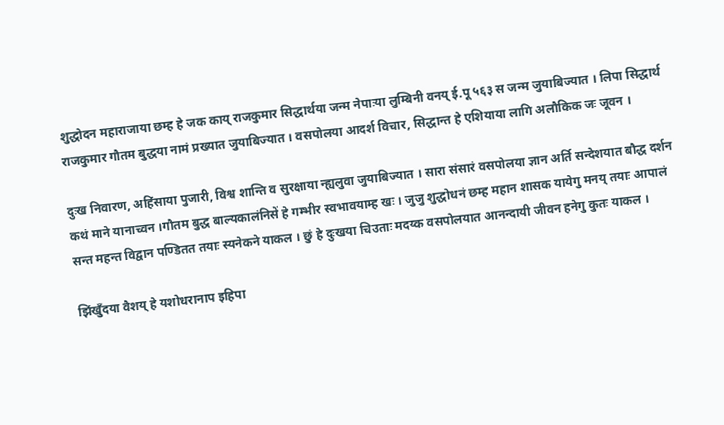शुद्धोदन महाराजाया छम्ह हे जक काय् राजकुमार सिद्धार्थया जन्म नेपाःया लुम्बिनी वनय् ई.पू ५६३ स जन्म जुयाबिज्यात । लिपा सिद्धार्थ राजकुमार गौतम बुद्धया नामं प्रख्यात जुयाबिज्यात । वसपोलया आदर्श विचार, सिद्धान्त हे एशियाया लागि अलौकिक जः जूवन ।

दुःख निवारण, अहिंसाया पुजारी, विश्व शान्ति व सुरक्षाया न्ह्यलुवा जुयाबिज्यात । सारा संसारं वसपोलया ज्ञान अर्ति सन्देशयात बौद्ध दर्शन कथं माने यानाच्वन ।गौतम बुद्ध बाल्यकालंनिसें हे गम्भीर स्वभावयाम्ह खः । जुजु शुद्धोधनं छम्ह महान शासक यायेगु मनय् तयाः आपालं सन्त महन्त विद्वान पण्डितत तयाः स्यनेकने याकल । छुं हे दुःखया चिउताः मदय्क वसपोलयात आनन्दायी जीवन हनेगु कुतः याकल ।

झिंखुँदया वैशय् हे यशोधरानाप इहिपा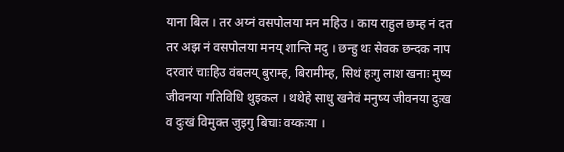याना बिल । तर अय्नं वसपोलया मन महिउ । काय राहुल छम्ह नं दत तर अझ नं वसपोलया मनय् शान्ति मदु । छन्हु थः सेवक छन्दक नाप दरवारं चाःहिउ वंबलय् बुराम्ह, बिरामीम्ह, सिथं हःगु लाश खनाः मुष्य जीवनया गतिविधि थुइकल । थथेहे साधु खनेवं मनुष्य जीवनया दुःख व दुःखं विमुक्त जुइगु बिचाः वय्कःया ।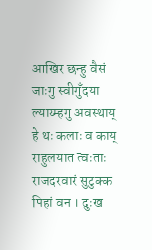आखिर छन्हु वैसं जाःगु स्वीगुँदया ल्याय्म्हगु अवस्थाय् हे थः कलाः व काय् राहुलयात त्वःताः राजदरवारं सुटुक्क पिहां वन । दुःख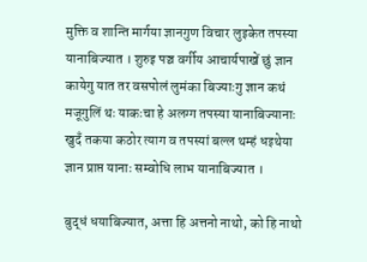मुक्ति व शान्ति मार्गया ज्ञानगुण विचार लुइकेत तपस्या यानाबिज्यात । शुरुइ पञ्च वर्गीय आचार्यपाखें छुं ज्ञान कायेगु यात तर वसपोलं लुमंका बिज्याःगु ज्ञान कथं मजूगुलिं थः याकःचा हे अलग्ग तपस्या यानाबिज्यानाः खुदँ तकया कठोर त्याग व तपस्यां बल्ल थम्हं धइथेया ज्ञान प्राप्त यानाः सम्वोधि लाभ यानाबिज्यात ।

बुद्धं धयाबिज्यात, अत्ता हि अत्तनो नाथो, को हि नाथो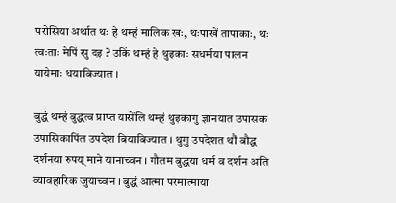परोसिया अर्थात थः हे थम्हं मालिक खः, थःपाखें तापाकाः, थः त्वःताः मेपिं सु दइ ? उकिं थम्हं हे थुइकाः सधर्मया पालन यायेमाः धयाबिज्यात ।

बुद्धं थम्हं बुद्धत्व प्राप्त यासेंलि थम्हं थुइकागु ज्ञानयात उपासक उपासिकापिंत उपदेश बियाबिज्यात । थुगु उपदेशत थौं बौद्ध दर्शनया रुपय् माने यानाच्वन । गौतम बुद्धया धर्म व दर्शन अति व्यावहारिक जुयाच्वन । बुद्धं आत्मा परमात्माया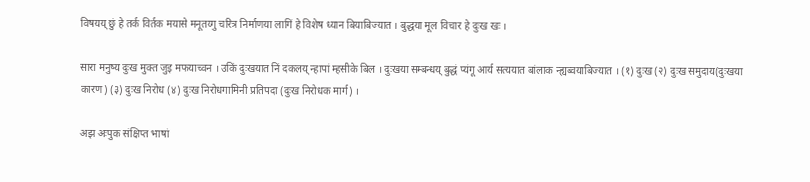विषयय् छुं हे तर्क विर्तक मयासे मनूतय्गु चरित्र निर्माणया लागिं हे विशेष ध्यान बियाबिज्यात । बुद्धया मूल विचार हे दुःख खः ।

सारा मनुष्य दुःख मुक्त जुइ मफयाच्वन । उकिं दुःखयात निं दकलय् न्हापां म्हसीके बिल । दुःखया सम्बन्धय् बुद्धं प्यंगू आर्य सत्ययात बांलाक न्ह्यब्वयाबिज्यात । (१) दुःख (२) दुःख समुदाय(दुःखया कारण) (३) दुःख निरोध (४) दुःख निरोधगामिनी प्रतिपदा (दुःख निरोधक मार्ग) ।

अझ अःपुक संक्षिप्त भाषां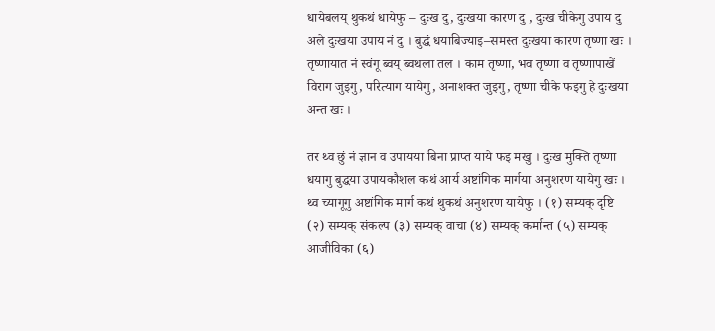धायेबलय् थुकथं धायेफु – दुःख दु, दुःखया कारण दु , दुःख चीकेगु उपाय दु अले दुःखया उपाय नं दु । बुद्धं धयाबिज्याइ–समस्त दुःखया कारण तृष्णा खः । तृष्णायात नं स्वंगू ब्वय् ब्वथला तल । काम तृष्णा, भव तृष्णा व तृष्णापाखें विराग जुइगु, परित्याग यायेगु, अनाशक्त जुइगु, तृष्णा चीके फइगु हे दुःखया अन्त खः ।

तर थ्व छुं नं ज्ञान व उपायया बिना प्राप्त याये फइ मखु । दुःख मुक्ति तृष्णा धयागु बुद्धया उपायकौशल कथं आर्य अष्टांगिक मार्गया अनुशरण यायेगु खः । थ्व च्यागूगु अष्टांगिक मार्ग कथं थुकथं अनुशरण यायेफु । (१) सम्यक् दृष्टि (२) सम्यक् संकल्प (३) सम्यक् वाचा (४) सम्यक् कर्मान्त (५) सम्यक् आजीविका (६)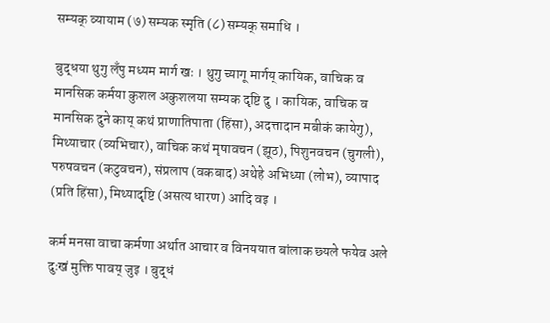सम्यक् व्यायाम (७) सम्यक स्मृति (८) सम्यक् समाधि ।

बुद्धया थुगु लँपु मध्यम मार्ग खः । थुगु च्यागू मार्गय् कायिक, वाचिक व मानसिक कर्मया कुशल अकुशलया सम्यक दृष्टि दु । कायिक, वाचिक व मानसिक दुने काय् कथं प्राणातिपाता (हिंसा), अदत्तादान मबीकं कायेगु), मिथ्याचार (व्यभिचार), वाचिक कथं मृषावचन (झूठ), पिशुनवचन (चुगली), परुषवचन (कटुवचन), संप्रलाप (वकबाद) अथेहे अभिध्या (लोभ), व्यापाद (प्रति हिंसा), मिथ्यादृष्टि (असत्य धारण) आदि वइ ।

कर्म मनसा वाचा कर्मणा अर्थात आचार व विनययात बांलाक छ्यले फयेव अले दुःखं मुक्ति पावय् जुइ । बुद्धं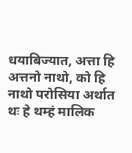धयाबिज्यात, अत्ता हि अत्तनो नाथो, को हि नाथो परोसिया अर्थात थः हे थम्हं मालिक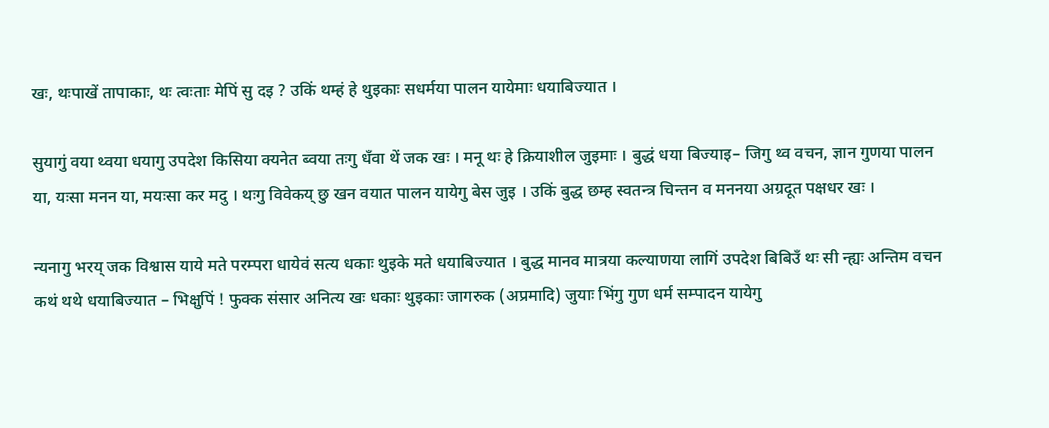खः, थःपाखें तापाकाः, थः त्वःताः मेपिं सु दइ ? उकिं थम्हं हे थुइकाः सधर्मया पालन यायेमाः धयाबिज्यात ।

सुयागुं वया थ्वया धयागु उपदेश किसिया क्यनेत ब्वया तःगु धँवा थें जक खः । मनू थः हे क्रियाशील जुइमाः । बुद्धं धया बिज्याइ– जिगु थ्व वचन, ज्ञान गुणया पालन या, यःसा मनन या, मयःसा कर मदु । थःगु विवेकय् छु खन वयात पालन यायेगु बेस जुइ । उकिं बुद्ध छम्ह स्वतन्त्र चिन्तन व मननया अग्रदूत पक्षधर खः ।

न्यनागु भरय् जक विश्वास याये मते परम्परा धायेवं सत्य धकाः थुइके मते धयाबिज्यात । बुद्ध मानव मात्रया कल्याणया लागिं उपदेश बिबिउँ थः सी न्ह्यः अन्तिम वचन कथं थथे धयाबिज्यात – भिक्षुपिं ! फुक्क संसार अनित्य खः धकाः थुइकाः जागरुक (अप्रमादि) जुयाः भिंगु गुण धर्म सम्पादन यायेगु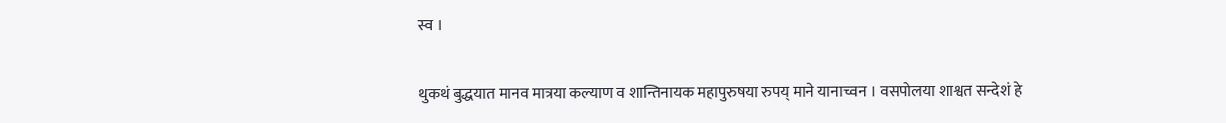स्व ।

थुकथं बुद्धयात मानव मात्रया कल्याण व शान्तिनायक महापुरुषया रुपय् माने यानाच्वन । वसपोलया शाश्वत सन्देशं हे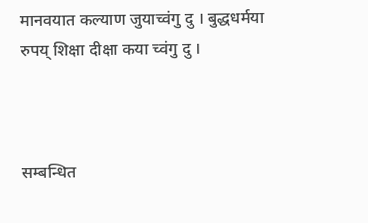मानवयात कल्याण जुयाच्वंगु दु । बुद्धधर्मया रुपय् शिक्षा दीक्षा कया च्वंगु दु ।



सम्बन्धित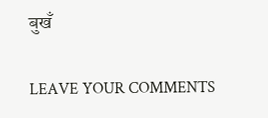बुखँ

LEAVE YOUR COMMENTS